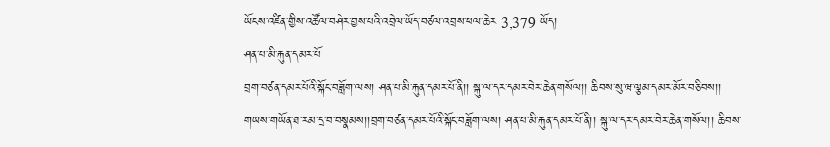ཡོངས་འཛིན་གྱིས་འཚོལ་བཤེར་བྱས་པའི་འབྲེལ་ཡོད་བཙལ་འབྲས་ཕལ་ཆེར 3,379 ཡོད།
ཤན་པ་མི་རྐུན་དམར་པོ
བྲག་བཙན་དམར་པོའི་སྐོང་བཟློག་ལས། ཤན་པ་མི་རྐུན་དམར་པོ་ནི།། སྐུ་ལ་དར་དམར་བེར་ཆེན་གསོལ།། ཆིབས་སུ་ཝ་ལྕམ་དམར་མོར་བཅིབས།། གཡས་གཡོན་ཐ་རམ་དྲ་བ་བསྣམས།།བྲག་བཙན་དམར་པོའི་སྐོང་བཟློག་ལས། ཤན་པ་མི་རྐུན་དམར་པོ་ནི།། སྐུ་ལ་དར་དམར་བེར་ཆེན་གསོལ།། ཆིབས་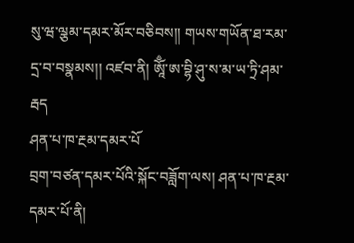སུ་ཝ་ལྕམ་དམར་མོར་བཅིབས།། གཡས་གཡོན་ཐ་རམ་དྲ་བ་བསྣམས།། འཛབ་ནི། ཨཱོྃ་ཨ་བྷི་ཤུ་ས་མ་ཡ་ཏྲི་ཤམ་རྦད
ཤན་པ་ཁ་རྔམ་དམར་པོ
བྲག་བཙན་དམར་པོའི་སྐོང་བཟློག་ལས། ཤན་པ་ཁ་རྔམ་དམར་པོ་ནི།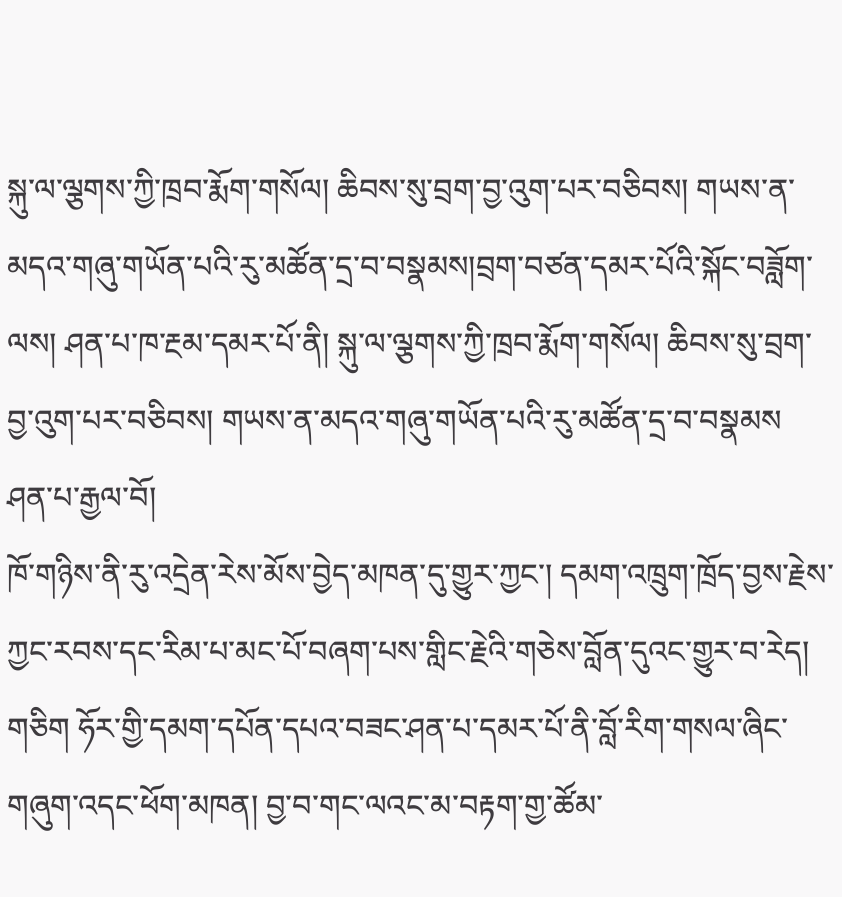སྐུ་ལ་ལྕགས་ཀྱི་ཁྲབ་རྨོག་གསོལ། ཆིབས་སུ་བྲག་བྱ་འུག་པར་བཅིབས། གཡས་ན་མདའ་གཞུ་གཡོན་པའི་རུ་མཚོན་དྲ་བ་བསྣམས།བྲག་བཙན་དམར་པོའི་སྐོང་བཟློག་ལས། ཤན་པ་ཁ་རྔམ་དམར་པོ་ནི། སྐུ་ལ་ལྕགས་ཀྱི་ཁྲབ་རྨོག་གསོལ། ཆིབས་སུ་བྲག་བྱ་འུག་པར་བཅིབས། གཡས་ན་མདའ་གཞུ་གཡོན་པའི་རུ་མཚོན་དྲ་བ་བསྣམས
ཤན་པ་རྒྱལ་བོ།
ཁོ་གཉིས་ནི་རུ་འདྲེན་རེས་མོས་བྱེད་མཁན་དུ་གྱུར་ཀྱང་། དམག་འཁྲུག་ཁྲོད་བྱས་རྗེས་ཀྱང་རབས་དང་རིམ་པ་མང་པོ་བཞག་པས་གླིང་རྗེའི་གཅེས་བློན་དུའང་གྱུར་བ་རེད། གཅིག ཧོར་གྱི་དམག་དཔོན་དཔའ་བཟང་ཤན་པ་དམར་པོ་ནི་བློ་རིག་གསལ་ཞིང་གཞུག་འདང་ཕོག་མཁན། བྱ་བ་གང་ལའང་མ་བརྟག་གྱ་ཚོམ་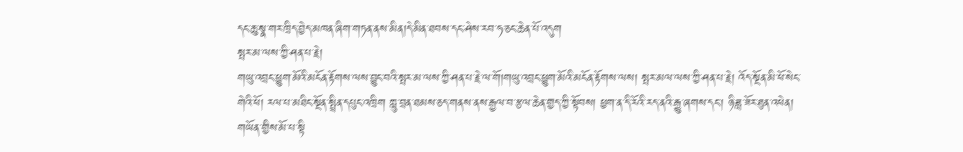དང་ཆུ་སྣ་གར་ཁྲིད་བྱེད་མཁན་ཞིག་གཏན་ནས་མིན།དེ་མིན་ཐབས་དང་ཤེས་རབ་ཧ་ཅང་ཆེན་པོ་འདུག
སྤར་མ་ལས་ཀྱི་ཤན་པ་རྗེ།
གཡུ་འབྲང་ཕྱུག་མོའི་མངོན་རྟོགས་ལས་བྱུང་བའི་སྤར་མ་ལས་ཀྱི་ཤན་པ་རྗེ་ལ་གོ།གཡུ་འབྲང་ཕྱུག་མོའི་མངོན་རྟོགས་ལས། སྤར་མལ་ལས་ཀྱི་ཤན་པ་རྗེ། འོད་སྔོན་མི་ཕོ་སེང་གེའི་ཕོ། རལ་པ་མཐིང་སྔོན་སྤྲིན་དཔུང་འཁྲིག ཀླུ་བྲན་ཐམས་ཅད་གནས་ནས་རྒྱལ་བ་རྩལ་ཆེན་གྱད་ཀྱི་སྟོབས། ཕྱག་ན་དི་རོའི་རད་ནའི་རྒྱུ་ཞགས་དང་། ཉི་ཟླ་ཟོར་ཐུན་འཕེན། གཡོན་གྱིས་མོ་པ་སྟི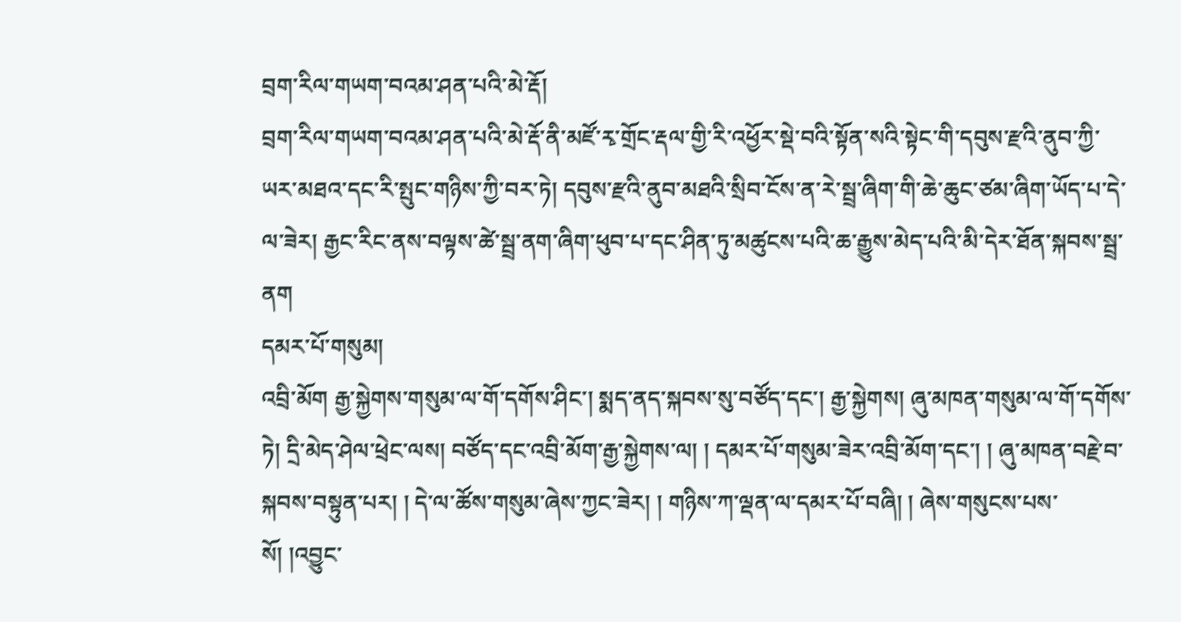བྲག་རིལ་གཡག་བའམ་ཤན་པའི་མེ་རྡོ།
བྲག་རིལ་གཡག་བའམ་ཤན་པའི་མེ་རྡོ་ནི་མཛོ་རྭ་གྲོང་རྡལ་གྱི་རི་འཕྱོར་སྡེ་བའི་སྟོན་སའི་སྟེང་གི་དབུས་རྫའི་ནུབ་ཀྱི་ཡར་མཐའ་དང་རི་སྤུང་གཉིས་ཀྱི་བར་ཏེ། དབུས་རྫའི་ནུབ་མཐའི་སྲིབ་ངོས་ན་རེ་སྦྲ་ཞིག་གི་ཆེ་ཆུང་ཙམ་ཞིག་ཡོད་པ་དེ་ལ་ཟེར། རྒྱང་རིང་ནས་བལྟས་ཚེ་སྦྲ་ནག་ཞིག་ཕུབ་པ་དང་ཤིན་ཏུ་མཚུངས་པའི་ཆ་རྒྱུས་མེད་པའི་མི་དེར་ཐོན་སྐབས་སྦྲ་ནག
དམར་པོ་གསུམ།
འབྲི་མོག རྒྱ་སྐྱེགས་གསུམ་ལ་གོ་དགོས་ཤིང་། སྨད་ནད་སྐབས་སུ་བཙོད་དང་། རྒྱ་སྐྱེགས། ཞུ་མཁན་གསུམ་ལ་གོ་དགོས་ཏེ། དྲི་མེད་ཤེལ་ཕྲེང་ལས། བཙོད་དང་འབྲི་མོག་རྒྱ་སྐྱེགས་ལ། ། དམར་པོ་གསུམ་ཟེར་འབྲི་མོག་དང་། ། ཞུ་མཁན་བརྗེ་བ་སྐབས་བསྟུན་པར། ། དེ་ལ་ཚོས་གསུམ་ཞེས་ཀྱང་ཟེར། ། གཉིས་ཀ་ལྡན་ལ་དམར་པོ་བཞི། ། ཞེས་གསུངས་པས་སོ། །འབྱུང་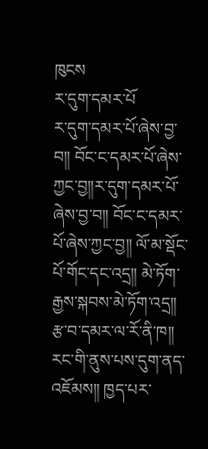ཁུངས
ར་དུག་དམར་པོ
ར་དུག་དམར་པོ་ཞེས་བྱ་བ༎ བོང་ང་དམར་པོ་ཞེས་ཀྱང་བྱ༎ར་དུག་དམར་པོ་ཞེས་བྱ་བ༎ བོང་ང་དམར་པོ་ཞེས་ཀྱང་བྱ༎ ལོ་མ་སྡོང་པོ་གོང་དང་འདྲ༎ མེ་ཏོག་རྒྱས་སྐབས་མེ་ཏོག་འདྲ༎ རྩ་བ་དམར་ལ་རོ་ནི་ཁ༎ རང་གི་ནུས་པས་དུག་ནད་འཇོམས༎ ཁྱད་པར་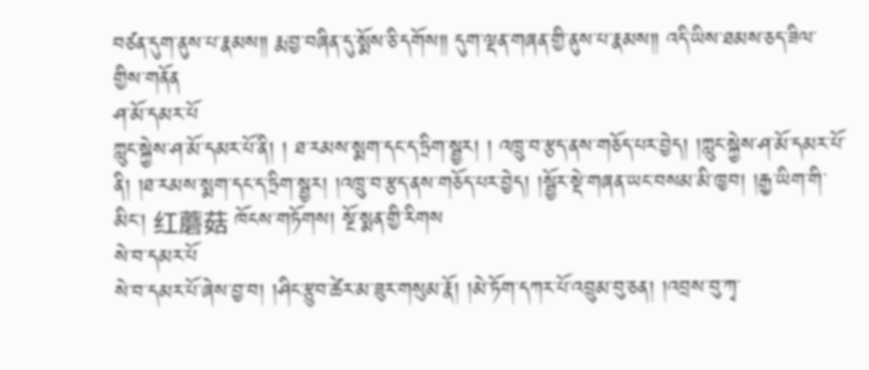བཙན་དུག་ནུས་པ་རྣམས༎ རྨ་བྱ་བཞིན་དུ་སྨོས་ཅི་དགོས༎ དུག་ལྡན་གཞན་གྱི་ནུས་པ་རྣམས༎ འདི་ཡིས་ཐམས་ཅད་ཟིལ་གྱིས་གནོན
ཤ་མོ་དམར་པོ
ཀླུང་སྐྱེས་ཤ་མོ་དམར་པོ་ནི། ། ཐ་རམས་སྨག་དང་ད་ཏྲིག་སྦྱར། ། འཁྲུ་བ་རྩད་ནས་གཅོད་པར་བྱེད། །ཀླུང་སྐྱེས་ཤ་མོ་དམར་པོ་ནི། །ཐ་རམས་སྨག་དང་ད་ཏྲིག་སྦྱར། །འཁྲུ་བ་རྩད་ནས་གཅོད་པར་བྱེད། །སྦྱོར་སྡེ་གཞན་ཡང་བསམ་མི་ཁྱབ། །རྒྱ་ཡིག་གི་མིང་། 红蘑菇 ཁོངས་གཏོགས། སྔོ་སྨན་གྱི་རིགས
སེ་བ་དམར་པོ
སེ་བ་དམར་པོ་ཞེས་བྱ་བ། །ཤིང་རྩུབ་ཚེར་མ་ཟུར་གསུམ་རྣོ། །མེ་ཏོག་དཀར་པོ་འབྲུམ་བུ་ཅན། །འབྲས་བུ་ཀྭ་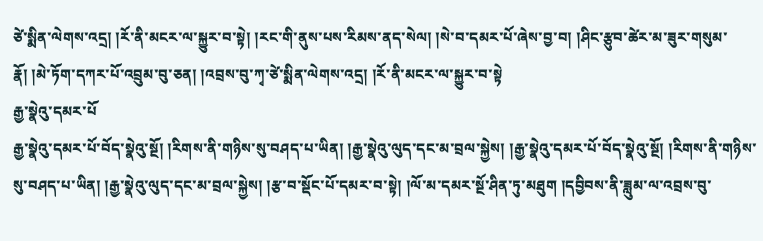ཙེ་སྨིན་ལེགས་འདྲ། །རོ་ནི་མངར་ལ་སྐྱུར་བ་སྟེ། །རང་གི་ནུས་པས་རིམས་ནད་སེལ། །སེ་བ་དམར་པོ་ཞེས་བྱ་བ། །ཤིང་རྩུབ་ཚེར་མ་ཟུར་གསུམ་རྣོ། །མེ་ཏོག་དཀར་པོ་འབྲུམ་བུ་ཅན། །འབྲས་བུ་ཀྭ་ཙེ་སྨིན་ལེགས་འདྲ། །རོ་ནི་མངར་ལ་སྐྱུར་བ་སྟེ
རྒྱ་སྣེའུ་དམར་པོ
རྒྱ་སྣེའུ་དམར་པོ་བོད་སྣེའུ་སྔོ། །རིགས་ནི་གཉིས་སུ་བཤད་པ་ཡིན། །རྒྱ་སྣེའུ་ལུད་དང་མ་བྲལ་སྐྱེས། །རྒྱ་སྣེའུ་དམར་པོ་བོད་སྣེའུ་སྔོ། །རིགས་ནི་གཉིས་སུ་བཤད་པ་ཡིན། །རྒྱ་སྣེའུ་ལུད་དང་མ་བྲལ་སྐྱེས། །རྩ་བ་སྡོང་པོ་དམར་བ་སྟེ། །ལོ་མ་དམར་སྔོ་ཤིན་ཏུ་མཐུག །དབྱིབས་ནི་ཟླུམ་ལ་འབྲས་བུ་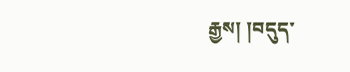རྒྱས། །བདུད་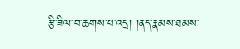རྩི་ཟིལ་བ་ཆགས་པ་འདྲ། །ནད་རྣམས་ཐམས་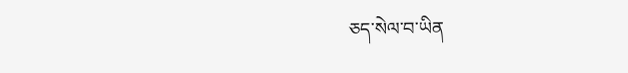ཅད་སེལ་བ་ཡིན